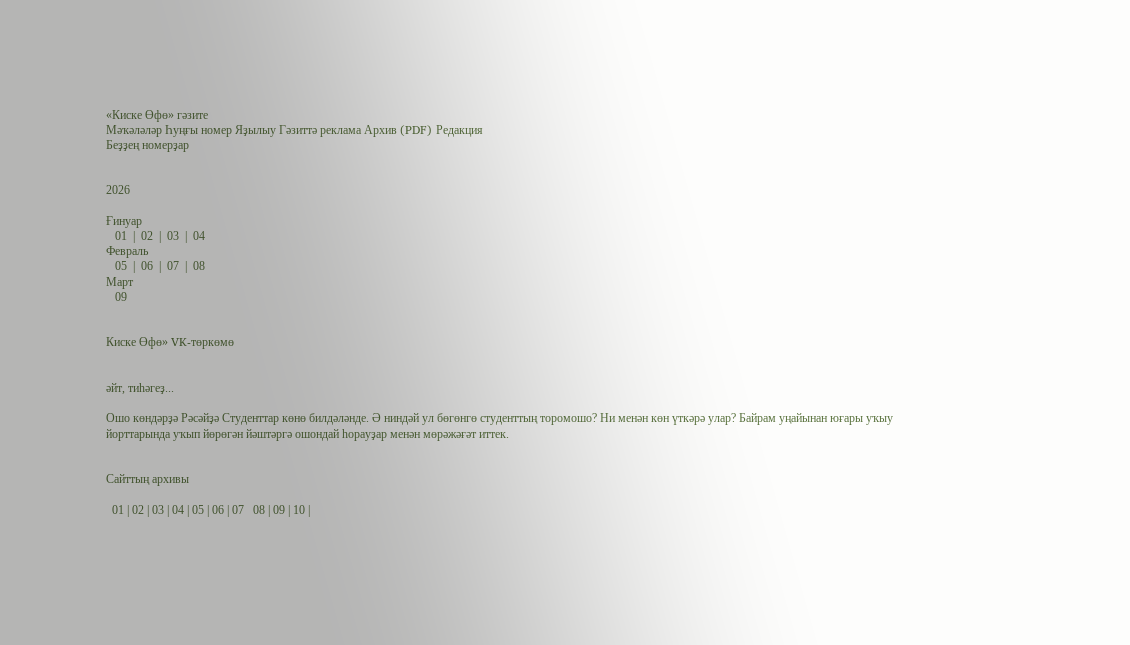«Киске Өфө» гәзите
Мәҡәләләр Һуңғы номер Яҙылыу Гәзиттә реклама Архив (PDF) Редакция
Беҙҙең номерҙар


2026

Ғинуар
   01  |  02  |  03  |  04
Февраль
   05  |  06  |  07  |  08
Март
   09


Киске Өфө» VK-төркөмө


әйт, тиһәгеҙ...

Ошо көндәрҙә Рәсәйҙә Студенттар көнө билдәләнде. Ә ниндәй ул бөгөнгө студенттың торомошо? Ни менән көн үткәрә улар? Байрам уңайынан юғары уҡыу йорттарында уҡып йөрөгән йәштәргә ошондай һорауҙар менән мөрәжәғәт иттек.


Сайттың архивы

  01 | 02 | 03 | 04 | 05 | 06 | 07   08 | 09 | 10 |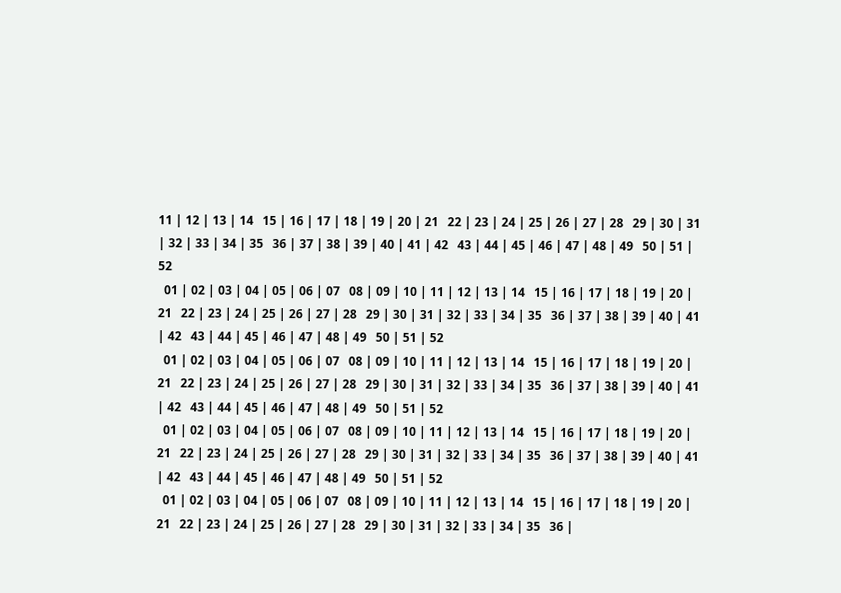11 | 12 | 13 | 14   15 | 16 | 17 | 18 | 19 | 20 | 21   22 | 23 | 24 | 25 | 26 | 27 | 28   29 | 30 | 31 | 32 | 33 | 34 | 35   36 | 37 | 38 | 39 | 40 | 41 | 42   43 | 44 | 45 | 46 | 47 | 48 | 49   50 | 51 | 52
  01 | 02 | 03 | 04 | 05 | 06 | 07   08 | 09 | 10 | 11 | 12 | 13 | 14   15 | 16 | 17 | 18 | 19 | 20 | 21   22 | 23 | 24 | 25 | 26 | 27 | 28   29 | 30 | 31 | 32 | 33 | 34 | 35   36 | 37 | 38 | 39 | 40 | 41 | 42   43 | 44 | 45 | 46 | 47 | 48 | 49   50 | 51 | 52
  01 | 02 | 03 | 04 | 05 | 06 | 07   08 | 09 | 10 | 11 | 12 | 13 | 14   15 | 16 | 17 | 18 | 19 | 20 | 21   22 | 23 | 24 | 25 | 26 | 27 | 28   29 | 30 | 31 | 32 | 33 | 34 | 35   36 | 37 | 38 | 39 | 40 | 41 | 42   43 | 44 | 45 | 46 | 47 | 48 | 49   50 | 51 | 52
  01 | 02 | 03 | 04 | 05 | 06 | 07   08 | 09 | 10 | 11 | 12 | 13 | 14   15 | 16 | 17 | 18 | 19 | 20 | 21   22 | 23 | 24 | 25 | 26 | 27 | 28   29 | 30 | 31 | 32 | 33 | 34 | 35   36 | 37 | 38 | 39 | 40 | 41 | 42   43 | 44 | 45 | 46 | 47 | 48 | 49   50 | 51 | 52
  01 | 02 | 03 | 04 | 05 | 06 | 07   08 | 09 | 10 | 11 | 12 | 13 | 14   15 | 16 | 17 | 18 | 19 | 20 | 21   22 | 23 | 24 | 25 | 26 | 27 | 28   29 | 30 | 31 | 32 | 33 | 34 | 35   36 |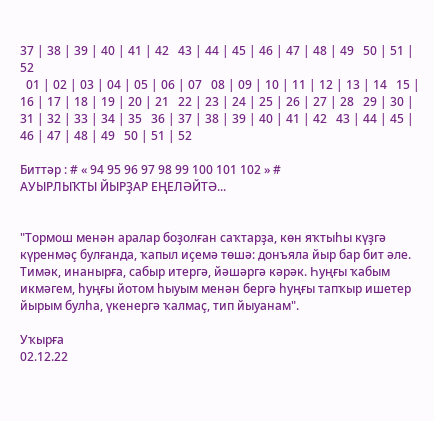37 | 38 | 39 | 40 | 41 | 42   43 | 44 | 45 | 46 | 47 | 48 | 49   50 | 51 | 52
  01 | 02 | 03 | 04 | 05 | 06 | 07   08 | 09 | 10 | 11 | 12 | 13 | 14   15 | 16 | 17 | 18 | 19 | 20 | 21   22 | 23 | 24 | 25 | 26 | 27 | 28   29 | 30 | 31 | 32 | 33 | 34 | 35   36 | 37 | 38 | 39 | 40 | 41 | 42   43 | 44 | 45 | 46 | 47 | 48 | 49   50 | 51 | 52

Биттәр : # « 94 95 96 97 98 99 100 101 102 » #
АУЫРЛЫҠТЫ ЙЫРҘАР ЕҢЕЛӘЙТӘ...


"Тормош менән аралар боҙолған саҡтарҙа, көн яҡтыһы күҙгә күренмәҫ булғанда, ҡапыл иҫемә төшә: донъяла йыр бар бит әле. Тимәк, инанырға, сабыр итергә, йәшәргә кәрәк. Һуңғы ҡабым икмәгем, һуңғы йотом һыуым менән бергә һуңғы тапҡыр ишетер йырым булһа, үкенергә ҡалмаҫ, тип йыуанам".

Уҡырға
02.12.22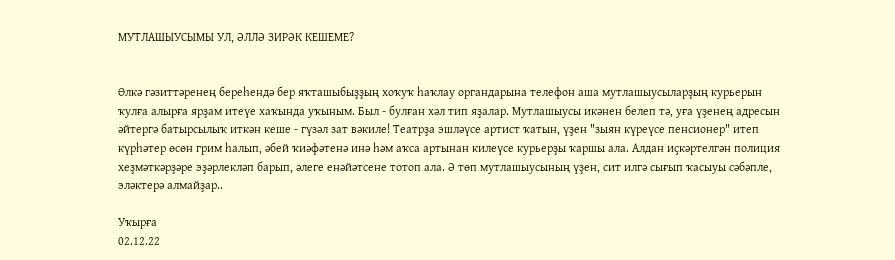МУТЛАШЫУСЫМЫ УЛ, ӘЛЛӘ ЗИРӘК КЕШЕМЕ?


Өлкә гәзиттәренең береһендә бер яҡташыбыҙҙың хоҡуҡ һаҡлау органдарына телефон аша мутлашыусыларҙың курьерын ҡулға алырға ярҙам итеүе хаҡында уҡыным. Был - булған хәл тип яҙалар. Мутлашыусы икәнен белеп тә, уға үҙенең адресын әйтергә батырсылыҡ иткән кеше - гүзәл зат вәкиле! Театрҙа эшләүсе артист ҡатын, үҙен "зыян күреүсе пенсионер" итеп күрһәтер өсөн грим һалып, әбей ҡиәфәтенә инә һәм аҡса артынан килеүсе курьерҙы ҡаршы ала. Алдан иҫкәртелгән полиция хеҙмәткәрҙәре эҙәрлекләп барып, әлеге енәйәтсене тотоп ала. Ә төп мутлашыусының үҙен, сит илгә сығып ҡасыуы сәбәпле, эләктерә алмайҙар..

Уҡырға
02.12.22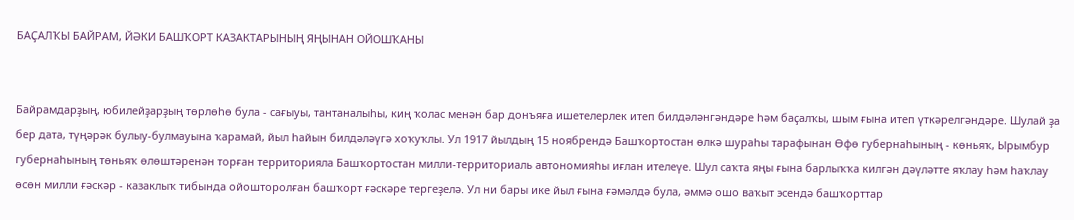БАҪАЛҠЫ БАЙРАМ, ЙӘКИ БАШҠОРТ КАЗАКТАРЫНЫҢ ЯҢЫНАН ОЙОШҠАНЫ


Байрамдарҙың, юбилейҙарҙың төрлөһө була - сағыуы, тантаналыһы, киң ҡолас менән бар донъяға ишетелерлек итеп билдәләнгәндәре һәм баҫалҡы, шым ғына итеп үткәрелгәндәре. Шулай ҙа бер дата, түңәрәк булыу-булмауына ҡарамай, йыл һайын билдәләүгә хоҡуҡлы. Ул 1917 йылдың 15 ноябрендә Башҡортостан өлкә шураһы тарафынан Өфө губернаһының - көньяҡ, Ырымбур губернаһының төньяҡ өлөштәренән торған территорияла Башҡортостан милли-территориаль автономияһы иғлан ителеүе. Шул саҡта яңы ғына барлыҡҡа килгән дәүләтте яҡлау һәм һаҡлау өсөн милли ғәскәр - казаклыҡ тибында ойошторолған башҡорт ғәскәре тергеҙелә. Ул ни бары ике йыл ғына ғәмәлдә була, әммә ошо ваҡыт эсендә башҡорттар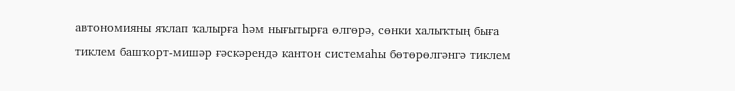автономияны яҡлап ҡалырға һәм нығытырға өлгөрә, сөнки халыҡтың быға тиклем башҡорт-мишәр ғәскәрендә кантон системаһы бөтөрөлгәнгә тиклем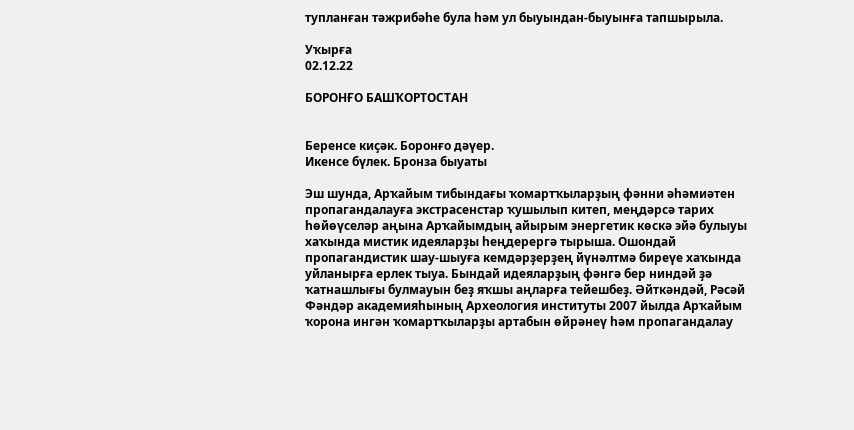тупланған тәжрибәһе була һәм ул быуындан-быуынға тапшырыла.

Уҡырға
02.12.22

БОРОНҒО БАШҠОРТОСТАН


Беренсе киҫәк. Боронғо дәүер.
Икенсе бүлек. Бронза быуаты

Эш шунда, Арҡайым тибындағы ҡомартҡыларҙың фәнни әһәмиәтен пропагандалауға экстрасенстар ҡушылып китеп, меңдәрсә тарих һөйөүселәр аңына Арҡайымдың айырым энергетик көскә эйә булыуы хаҡында мистик идеяларҙы һеңдерергә тырыша. Ошондай пропагандистик шау-шыуға кемдәрҙерҙең йүнәлтмә биреүе хаҡында уйланырға ерлек тыуа. Бындай идеяларҙың фәнгә бер ниндәй ҙә ҡатнашлығы булмауын беҙ яҡшы аңларға тейешбеҙ. Әйткәндәй, Рәсәй Фәндәр академияһының Археология институты 2007 йылда Арҡайым ҡорона ингән ҡомартҡыларҙы артабын өйрәнеү һәм пропагандалау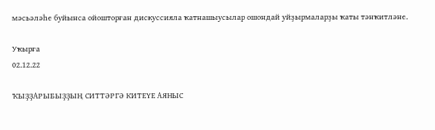мәсьәләһе буйынса ойошторған дискуссияла ҡатнашыусылар ошондай уйҙырмаларҙы ҡаты тәнҡитләне.

Уҡырға
02.12.22

ҠЫҘҘАРЫБЫҘҘЫҢ СИТТӘРГӘ КИТЕҮЕ АЯНЫС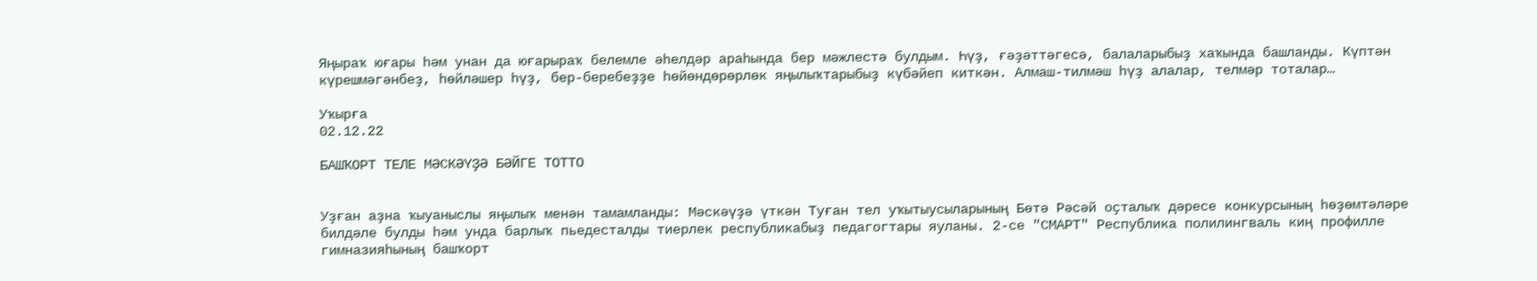Яңыраҡ юғары һәм унан да юғарыраҡ белемле әһелдәр араһында бер мәжлестә булдым. Һүҙ, ғәҙәттәгесә, балаларыбыҙ хаҡында башланды. Күптән күрешмәгәнбеҙ, һөйләшер һүҙ, бер-беребеҙҙе һөйөндөрөрлөк яңылыҡтарыбыҙ күбәйеп киткән. Алмаш-тилмәш һүҙ алалар, телмәр тоталар…

Уҡырға
02.12.22

БАШҠОРТ ТЕЛЕ МӘСКӘҮҘӘ БӘЙГЕ ТОТТО


Уҙған аҙна ҡыуаныслы яңылыҡ менән тамамланды: Мәскәүҙә үткән Туған тел уҡытыусыларының Бөтә Рәсәй оҫталыҡ дәресе конкурсының һөҙөмтәләре билдәле булды һәм унда барлыҡ пьедесталды тиерлек республикабыҙ педагогтары яуланы. 2-се "СМАРТ" Республика полилингваль киң профилле гимназияһының башҡорт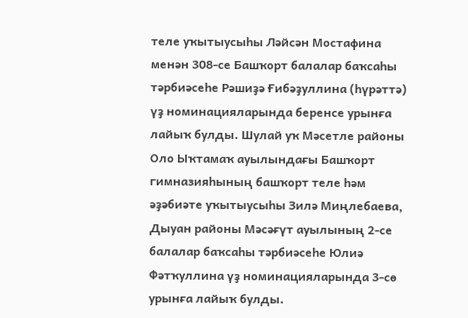теле уҡытыусыһы Ләйсән Мостафина менән 308-се Башҡорт балалар баҡсаһы тәрбиәсеһе Рәшиҙә Ғибәҙуллина (һүрәттә) үҙ номинацияларында беренсе урынға лайыҡ булды. Шулай уҡ Мәсетле районы Оло Ыҡтамаҡ ауылындағы Башҡорт гимназияһының башҡорт теле һәм әҙәбиәте уҡытыусыһы Зилә Миңлебаева, Дыуан районы Мәсәғүт ауылының 2-се балалар баҡсаһы тәрбиәсеһе Юлиә Фәтҡуллина үҙ номинацияларында 3-сө урынға лайыҡ булды.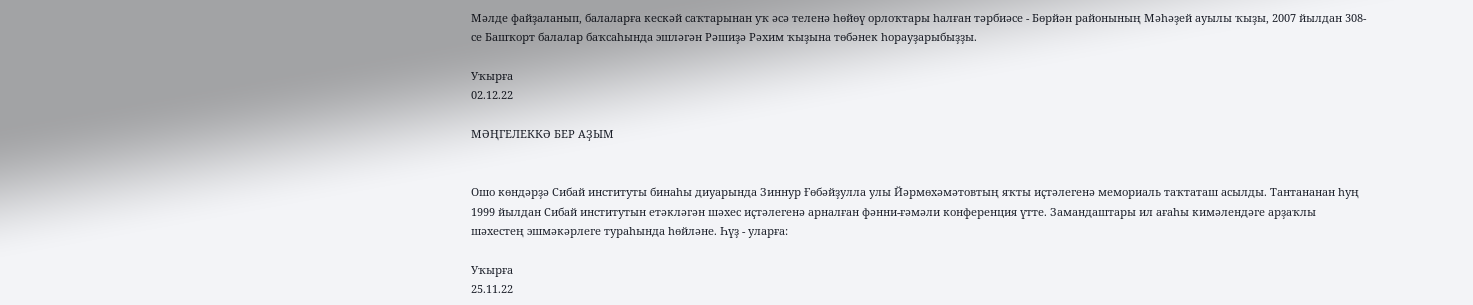Мәлде файҙаланып, балаларға кескәй саҡтарынан уҡ әсә теленә һөйөү орлоҡтары һалған тәрбиәсе - Бөрйән районының Мәһәҙей ауылы ҡыҙы, 2007 йылдан 308-се Башҡорт балалар баҡсаһында эшләгән Рәшиҙә Рәхим ҡыҙына төбәнек һорауҙарыбыҙҙы.

Уҡырға
02.12.22

МӘҢГЕЛЕККӘ БЕР АҘЫМ


Ошо көндәрҙә Сибай институты бинаһы диуарында Зиннур Ғөбәйҙулла улы Йәрмөхәмәтовтың яҡты иҫтәлегенә мемориаль таҡтаташ асылды. Тантананан һуң 1999 йылдан Сибай институтын етәкләгән шәхес иҫтәлегенә арналған фәнни-ғәмәли конференция үтте. Замандаштары ил ағаһы кимәлендәге арҙаҡлы шәхестең эшмәкәрлеге тураһында һөйләне. Һүҙ - уларға:

Уҡырға
25.11.22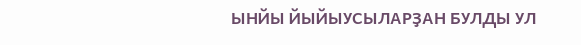ЫНЙЫ ЙЫЙЫУСЫЛАРҘАН БУЛДЫ УЛ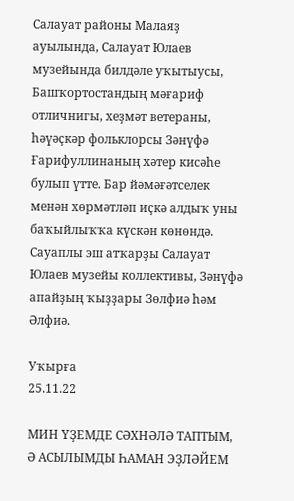Салауат районы Малаяҙ ауылында, Салауат Юлаев музейында билдәле уҡытыусы, Башҡортостандың мәғариф отличнигы, хеҙмәт ветераны, һәүәҫкәр фольклорсы Зәнүфә Ғарифуллинаның хәтер кисәһе булып үтте. Бар йәмәғәтселек менән хөрмәтләп иҫкә алдыҡ уны баҡыйлыҡҡа күскән көнөндә. Сауаплы эш атҡарҙы Салауат Юлаев музейы коллективы, Зәнүфә апайҙың ҡыҙҙары Зөлфиә һәм Әлфиә.

Уҡырға
25.11.22

МИН ҮҘЕМДЕ СӘХНӘЛӘ ТАПТЫМ, Ә АСЫЛЫМДЫ ҺАМАН ЭҘЛӘЙЕМ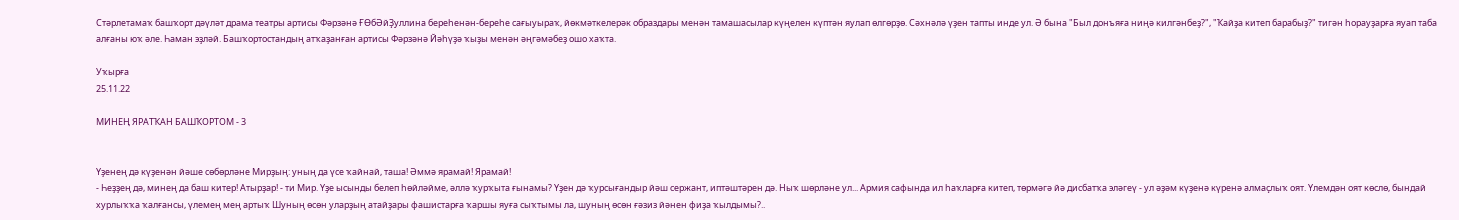Стәрлетамаҡ башҡорт дәүләт драма театры артисы Фәрзәнә ҒӨбӘйҘуллина береһенән-береһе сағыуыраҡ, йөкмәткелерәк образдары менән тамашасылар күңелен күптән яулап өлгөрҙө. Сәхнәлә үҙен тапты инде ул. Ә бына "Был донъяға ниңә килгәнбеҙ?", "Ҡайҙа китеп барабыҙ?" тигән һорауҙарға яуап таба алғаны юҡ әле. Һаман эҙләй. Башҡортостандың атҡаҙанған артисы Фәрзәнә Йәһүҙә ҡыҙы менән әңгәмәбеҙ ошо хаҡта.

Уҡырға
25.11.22

МИНЕҢ ЯРАТҠАН БАШҠОРТОМ - 3


Үҙенең дә күҙенән йәше сөбөрләне Мирҙың: уның да үсе ҡайнай, таша! Әммә ярамай! Ярамай!
- Һеҙҙең дә, минең да баш китер! Атырҙар! - ти Мир. Үҙе ысынды белеп һөйләйме, әллә ҡурҡыта ғынамы? Үҙен дә ҡурсығандыр йәш сержант, иптәштәрен дә. Ныҡ шөрләне ул... Армия сафында ил һаҡларға китеп, төрмәгә йә дисбатҡа эләгеү - ул әҙәм күҙенә күренә алмаҫлыҡ оят. Үлемдән оят көслө, бындай хурлыҡҡа ҡалғансы, үлемең мең артыҡ Шуның өсөн уларҙың атайҙары фашистарға ҡаршы яуға сыҡтымы ла, шуның өсөн ғәзиз йәнен фиҙа ҡылдымы?..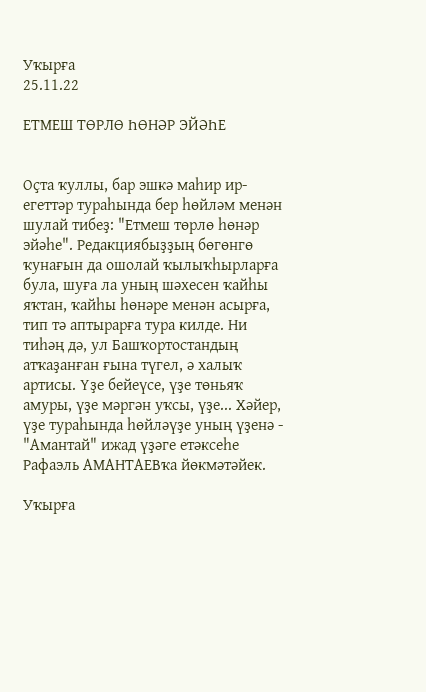Уҡырға
25.11.22

ЕТМЕШ ТӨРЛӨ ҺӨНӘР ЭЙӘҺЕ


Оҫта ҡуллы, бар эшкә маһир ир-егеттәр тураһында бер һөйләм менән шулай тибеҙ: "Етмеш төрлө һөнәр эйәһе". Редакциябыҙҙың бөгөнгө ҡунағын да ошолай ҡылыҡһырларға була, шуға ла уның шәхесен ҡайһы яҡтан, ҡайһы һөнәре менән асырға, тип тә аптырарға тура килде. Ни тиһәң дә, ул Башҡортостандың атҡаҙанған ғына түгел, ә халыҡ артисы. Үҙе бейеүсе, үҙе төньяҡ амуры, үҙе мәргән уҡсы, үҙе... Хәйер, үҙе тураһында һөйләүҙе уның үҙенә - "Амантай" ижад үҙәге етәксеһе Рафаэль АМАНТАЕВҡа йөкмәтәйек.

Уҡырға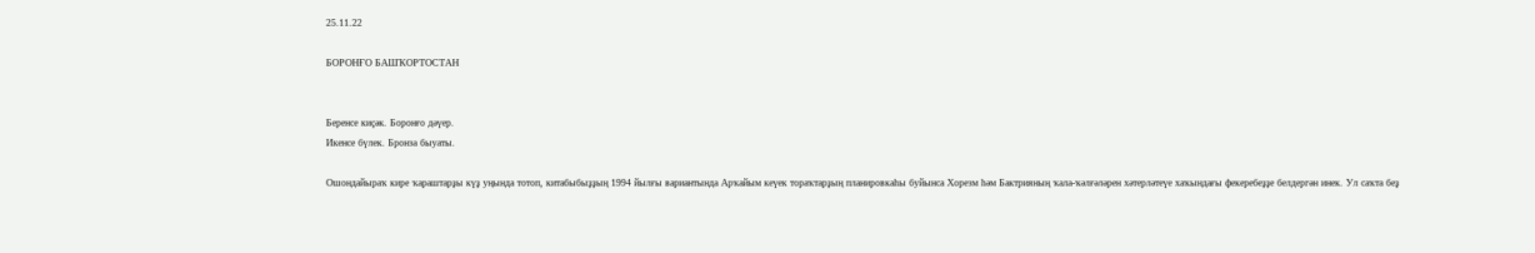25.11.22

БОРОНҒО БАШҠОРТОСТАН


Беренсе киҫәк. Боронғо дәүер.
Икенсе бүлек. Бронза быуаты.

Ошондайыраҡ кире ҡараштарҙы күҙ уңында тотоп, китабыбыҙҙың 1994 йылғы вариантында Арҡайым кеүек тораҡтарҙың планировкаһы буйынса Хорезм һәм Бактрияның ҡала-ҡәлғәләрен хәтерләтеүе хаҡындағы фекеребеҙҙе белдергән инек. Ул саҡта беҙ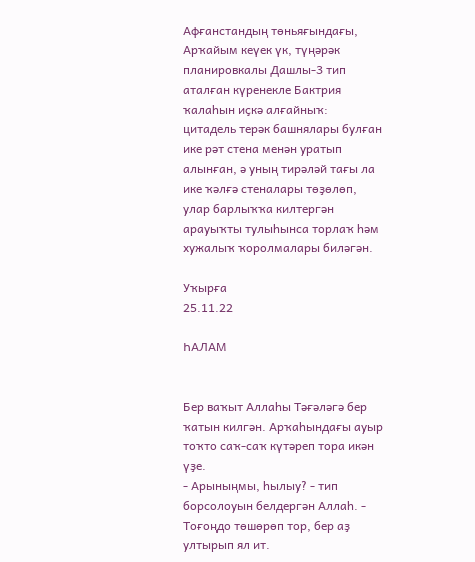Афғанстандың төньяғындағы, Арҡайым кеүек үк, түңәрәк планировкалы Дашлы-3 тип аталған күренекле Бактрия ҡалаһын иҫкә алғайныҡ: цитадель терәк башнялары булған ике рәт стена менән уратып алынған, ә уның тирәләй тағы ла ике ҡәлғә стеналары төҙөлөп, улар барлыҡҡа килтергән арауыҡты тулыһынса торлаҡ һәм хужалыҡ ҡоролмалары биләгән.

Уҡырға
25.11.22

ҺАЛАМ


Бер ваҡыт Аллаһы Тәғәләгә бер ҡатын килгән. Арҡаһындағы ауыр тоҡто саҡ-саҡ күтәреп тора икән үҙе.
- Арыныңмы, һылыу? - тип борсолоуын белдергән Аллаһ. - Тоғоңдо төшөрөп тор, бер аҙ ултырып ял ит.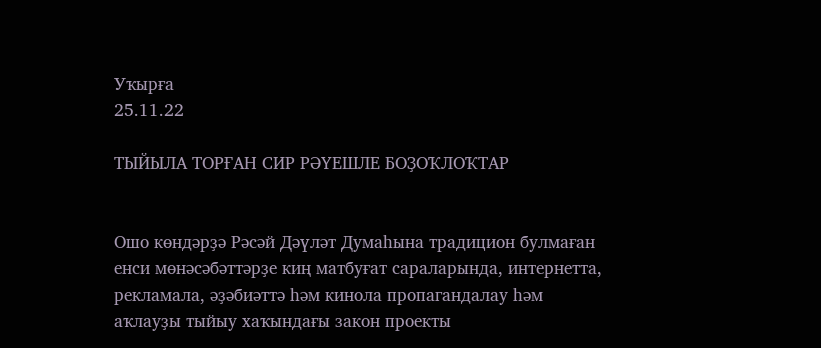Уҡырға
25.11.22

ТЫЙЫЛА ТОРҒАН СИР РӘҮЕШЛЕ БОҘОҠЛОҠТАР


Ошо көндәрҙә Рәсәй Дәүләт Думаһына традицион булмаған енси мөнәсәбәттәрҙе киң матбуғат сараларында, интернетта, рекламала, әҙәбиәттә һәм кинола пропагандалау һәм аҡлауҙы тыйыу хаҡындағы закон проекты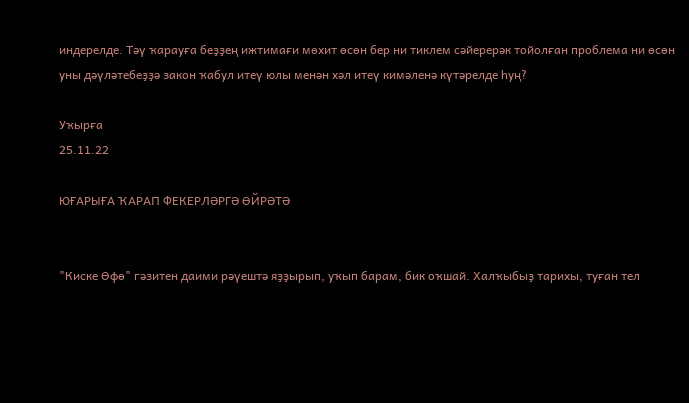индерелде. Тәү ҡарауға беҙҙең ижтимағи мөхит өсөн бер ни тиклем сәйерерәк тойолған проблема ни өсөн уны дәүләтебеҙҙә закон ҡабул итеү юлы менән хәл итеү кимәленә күтәрелде һуң?

Уҡырға
25.11.22

ЮҒАРЫҒА ҠАРАП ФЕКЕРЛӘРГӘ ӨЙРӘТӘ


"Киске Өфө" гәзитен даими рәүештә яҙҙырып, уҡып барам, бик оҡшай. Халҡыбыҙ тарихы, туған тел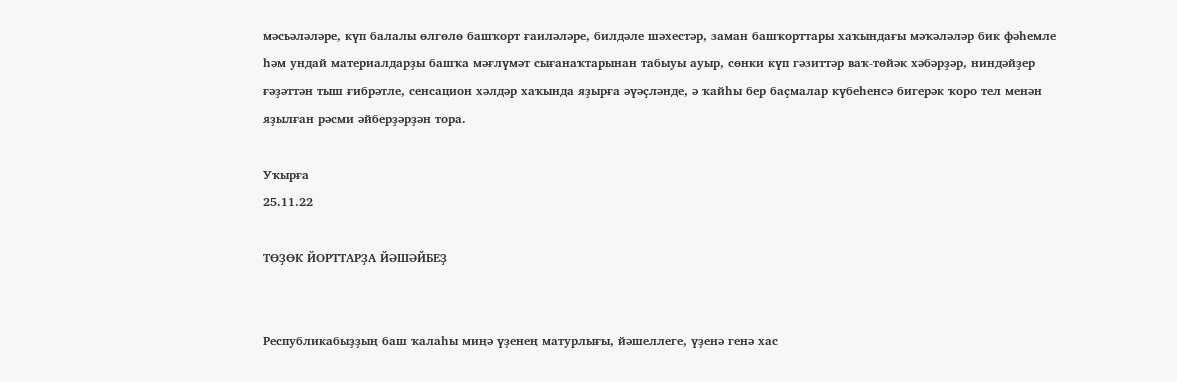мәсьәләләре, күп балалы өлгөлө башҡорт ғаиләләре, билдәле шәхестәр, заман башҡорттары хаҡындағы мәҡәләләр бик фәһемле һәм ундай материалдарҙы башҡа мәғлүмәт сығанаҡтарынан табыуы ауыр, сөнки күп гәзиттәр ваҡ-төйәк хәбәрҙәр, ниндәйҙер ғәҙәттән тыш ғибрәтле, сенсацион хәлдәр хаҡында яҙырға әүәҫләнде, ә ҡайһы бер баҫмалар күбеһенсә бигерәк ҡоро тел менән яҙылған рәсми әйберҙәрҙән тора.

Уҡырға
25.11.22

ТӨҘӨК ЙОРТТАРҘА ЙӘШӘЙБЕҘ


Республикабыҙҙың баш ҡалаһы миңә үҙенең матурлығы, йәшеллеге, үҙенә генә хас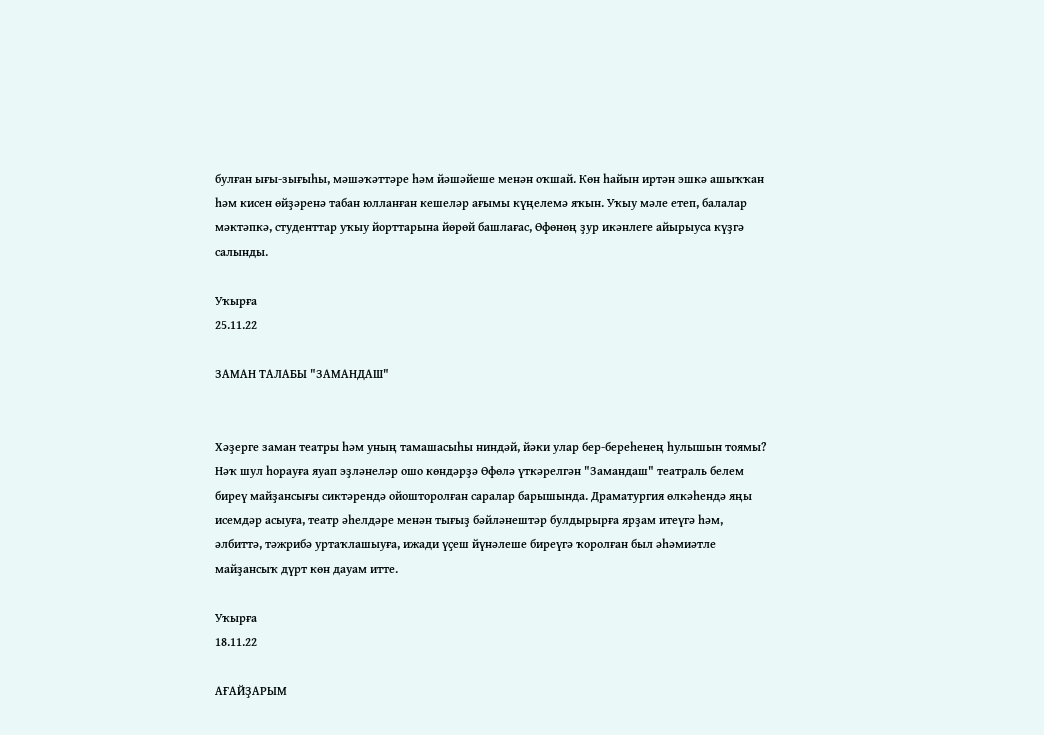булған ығы-зығыһы, мәшәҡәттәре һәм йәшәйеше менән оҡшай. Көн һайын иртән эшкә ашыҡҡан һәм кисен өйҙәренә табан юлланған кешеләр ағымы күңелемә яҡын. Уҡыу мәле етеп, балалар мәктәпкә, студенттар уҡыу йорттарына йөрөй башлағас, Өфөнөң ҙур икәнлеге айырыуса күҙгә салынды.

Уҡырға
25.11.22

ЗАМАН ТАЛАБЫ "ЗАМАНДАШ"


Хәҙерге заман театры һәм уның тамашасыһы ниндәй, йәки улар бер-береһенең һулышын тоямы? Нәҡ шул һорауға яуап эҙләнеләр ошо көндәрҙә Өфөлә үткәрелгән "Замандаш" театраль белем биреү майҙансығы сиктәрендә ойошторолған саралар барышында. Драматургия өлкәһендә яңы исемдәр асыуға, театр әһелдәре менән тығыҙ бәйләнештәр булдырырға ярҙам итеүгә һәм, әлбиттә, тәжрибә уртаҡлашыуға, ижади үҫеш йүнәлеше биреүгә ҡоролған был әһәмиәтле майҙансыҡ дүрт көн дауам итте.

Уҡырға
18.11.22

АҒАЙҘАРЫМ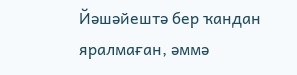Йәшәйештә бер ҡандан яралмаған, әммә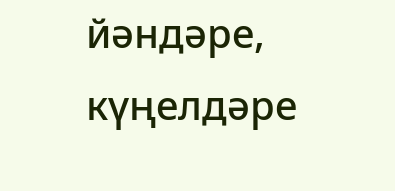йәндәре, күңелдәре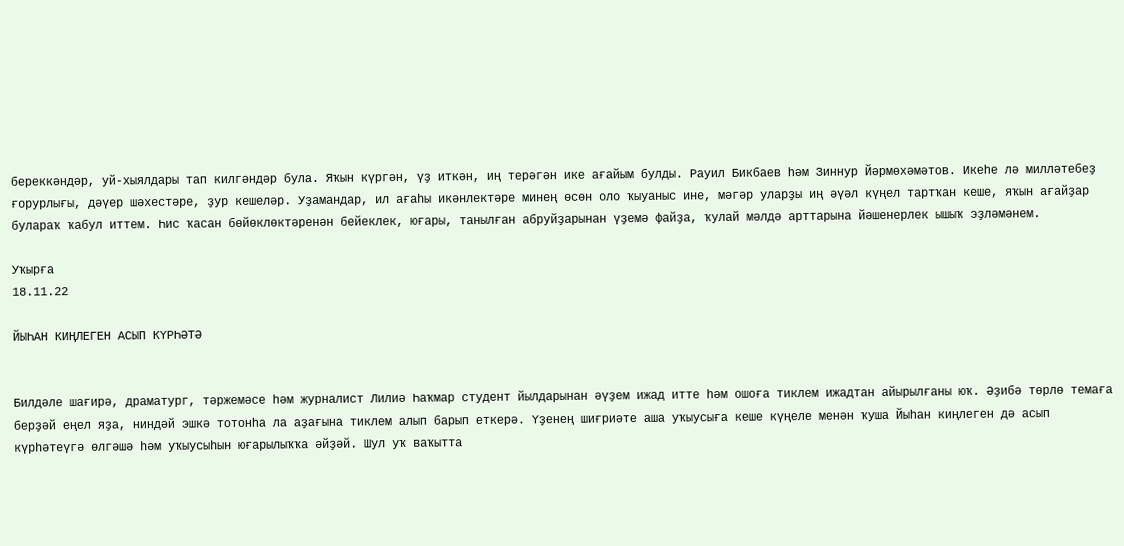береккәндәр, уй-хыялдары тап килгәндәр була. Яҡын күргән, үҙ иткән, иң терәгән ике ағайым булды. Рауил Бикбаев һәм Зиннур Йәрмөхәмәтов. Икеһе лә милләтебеҙ ғорурлығы, дәүер шәхестәре, ҙур кешеләр. Уҙамандар, ил ағаһы икәнлектәре минең өсөн оло ҡыуаныс ине, мәгәр уларҙы иң әүәл күңел тартҡан кеше, яҡын ағайҙар булараҡ ҡабул иттем. Һис ҡасан бөйөклөктәренән бейеклек, юғары, танылған абруйҙарынан үҙемә файҙа, ҡулай мәлдә арттарына йәшенерлек ышыҡ эҙләмәнем.

Уҡырға
18.11.22

ЙЫҺАН КИҢЛЕГЕН АСЫП КҮРҺӘТӘ


Билдәле шағирә, драматург, тәржемәсе һәм журналист Лилиә Һаҡмар студент йылдарынан әүҙем ижад итте һәм ошоға тиклем ижадтан айырылғаны юҡ. Әҙибә төрлө темаға берҙәй еңел яҙа, ниндәй эшкә тотонһа ла аҙағына тиклем алып барып еткерә. Үҙенең шиғриәте аша уҡыусыға кеше күңеле менән ҡуша Йыһан киңлеген дә асып күрһәтеүгә өлгәшә һәм уҡыусыһын юғарылыҡҡа әйҙәй. Шул уҡ ваҡытта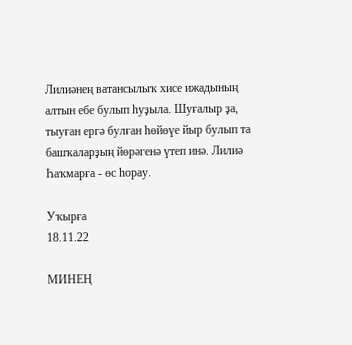Лилиәнең ватансылыҡ хисе ижадының алтын ебе булып һуҙыла. Шуғалыр ҙа, тыуған ергә булған һөйөүе йыр булып та башҡаларҙың йөрәгенә үтеп инә. Лилиә Һаҡмарға - өс һорау.

Уҡырға
18.11.22

МИНЕҢ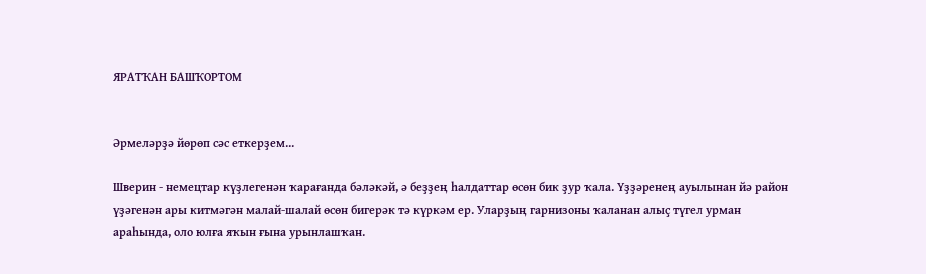ЯРАТҠАН БАШҠОРТОМ


Әрмеләрҙә йөрөп сәс еткерҙем...

Шверин - немецтар күҙлегенән ҡарағанда бәләкәй, ә беҙҙең һалдаттар өсөн бик ҙур ҡала. Үҙҙәренең ауылынан йә район үҙәгенән ары китмәгән малай-шалай өсөн бигерәк тә күркәм ер. Уларҙың гарнизоны ҡаланан алыҫ түгел урман араһында, оло юлға яҡын ғына урынлашҡан.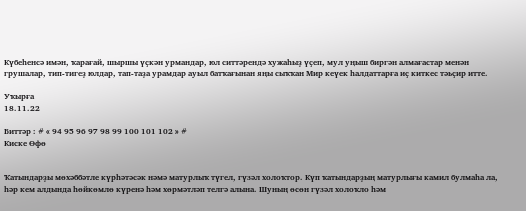Күбеһенсә имән, ҡарағай, шыршы үҫкән урмандар, юл ситтәрендә хужаһыҙ үҫеп, мул уңыш биргән алмағастар менән грушалар, тип-тигеҙ юлдар, тап-таҙа урамдар ауыл батҡағынан яңы сыҡҡан Мир кеүек һалдаттарға иҫ киткес тәьҫир итте.

Уҡырға
18.11.22

Биттәр : # « 94 95 96 97 98 99 100 101 102 » #
Киске Өфө


Ҡатындарҙы мөхәббәтле күрһәтәсәк нәмә матурлыҡ түгел, гүзәл холоҡтор. Күп ҡатындарҙың матурлығы камил булмаһа ла, һәр кем алдында һөйкөмлө күренә һәм хөрмәтләп телгә алына. Шуның өсөн гүзәл холоҡло һәм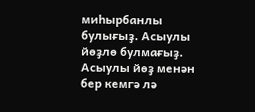миһырбанлы булығыҙ. Асыулы йөҙлө булмағыҙ. Асыулы йөҙ менән бер кемгә лә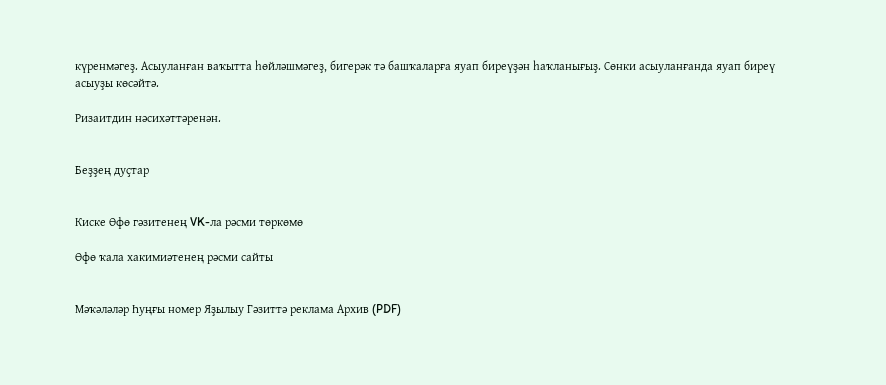күренмәгеҙ. Асыуланған ваҡытта һөйләшмәгеҙ, бигерәк тә башҡаларға яуап биреүҙән һаҡланығыҙ. Сөнки асыуланғанда яуап биреү асыуҙы көсәйтә.

Ризаитдин нәсихәттәренән.


Беҙҙең дуҫтар


Киске Өфө гәзитенең VK-ла рәсми төркөмө

Өфө ҡала хакимиәтенең рәсми сайты


Мәҡәләләр Һуңғы номер Яҙылыу Гәзиттә реклама Архив (PDF)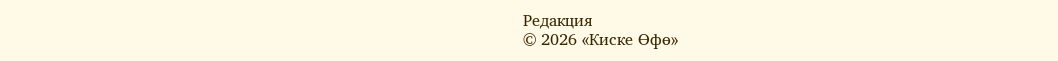Редакция
© 2026 «Киске Өфө»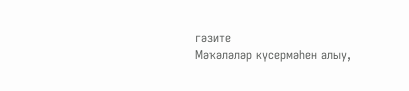гәзите
Мәҡәләләр күсермәһен алыу,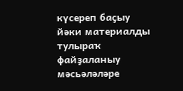күсереп баҫыу йәки материалды тулыраҡ файҙаланыу мәсьәләләре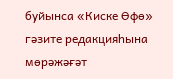буйынса «Киске Өфө» гәзите редакцияһына мөрәжәғәт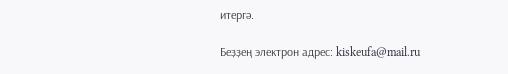итергә.

Беҙҙең электрон адрес: kiskeufa@mail.ru